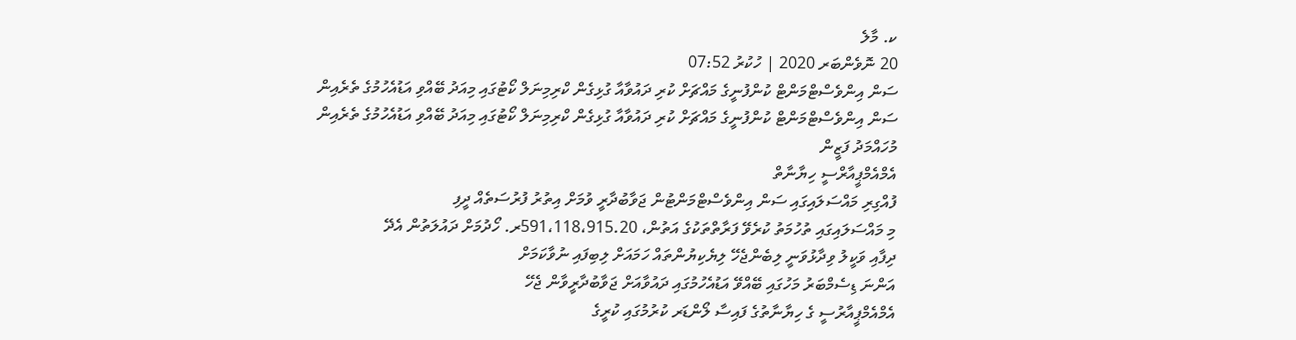ކ. މާލެ
20 ނޮވެންބަރ 2020 | ހުކުރު 07:52
ސަން އިންވެސްޓްމަންޓް ކުންފުނީގެ މައްޗަށް ކުރި ދައުވާއާ ގުޅިގެން ކްރިމިނަލް ކޯޓުގައި މިއަދު ބޭއްވި އަޑުއެހުމުގެ ތެރެއިން
ސަން އިންވެސްޓްމަންޓް ކުންފުނީގެ މައްޗަށް ކުރި ދައުވާއާ ގުޅިގެން ކްރިމިނަލް ކޯޓުގައި މިއަދު ބޭއްވި އަޑުއެހުމުގެ ތެރެއިން
މުހައްމަދު ފަޒީން
އެމްއެމްޕީއާރްސީ ހިޔާނާތް
ފުއްގިރި މައްސަލައިގައި ސަން އިންވެސްޓްމަންޓުން ޖަވާބުދާރީ ވުމަށް އިތުރު ފުރުސަތެއް ދީފި
މި މައްސަލައިގައި ތުހުމަތު ކުރެވޭ ފަރާތްތަކުގެ އަތުން، 591،118،915.20ރ. ހޯދުމަށް ދައުލަތުން އެދޭ
ދިފާއި ވަކީލު ވިދާޅުވަނީ ލިބެންޖެހޭ ލިޔެކިޔުންތައް ހަމައަށް ލިބިފައި ނުވާކަމަށް
އަންނަ ޑިސެމްބަރު މަހުގައި ބޭއްވޭ އަޑުއެހުމުގައި ދައުވާއަށް ޖަވާބުދާރީވާން ޖެހޭ
އެމްއެމްޕީއާރުސީ ގެ ހިޔާނާތުގެ ފައިސާ ލޯންޑަރ ކުރުމުގައި ކުރީގެ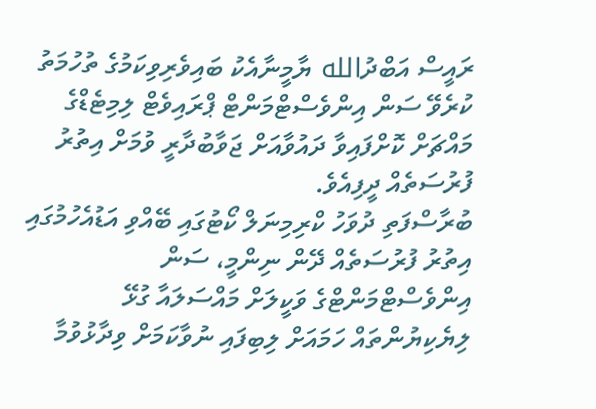ރައީސް އަބްދުالله ޔާމީނާއެކު ބައިވެރިވިކަމުގެ ތުހުމަތު ކުރެވޭ ސަން އިންވެސްޓްމަންޓް ޕްރައިވެޓް ލިމިޓެޑްގެ މައްޗަށް ކޮށްފައިވާ ދައުވާއަށް ޖަވާބުދާރީ ވުމަށް އިތުރު ފުރުސަތެއް ދީފިއެވެ.
ބުރާސްފަތި ދުވަހު ކްރިމިނަލް ކޯޓުގައި ބޭއްވި އަޑުއެހުމުގައި އިތުރު ފުރުސަތެއް ދޭން ނިންމީ، ސަން އިންވެސްޓްމަންޓްގެ ވަކީލަށް މައްސަލައާ ގުޅޭ ލިޔެކިޔުންތައް ހަމައަށް ލިބިފައި ނުވާކަމަށް ވިދާޅުވުމާ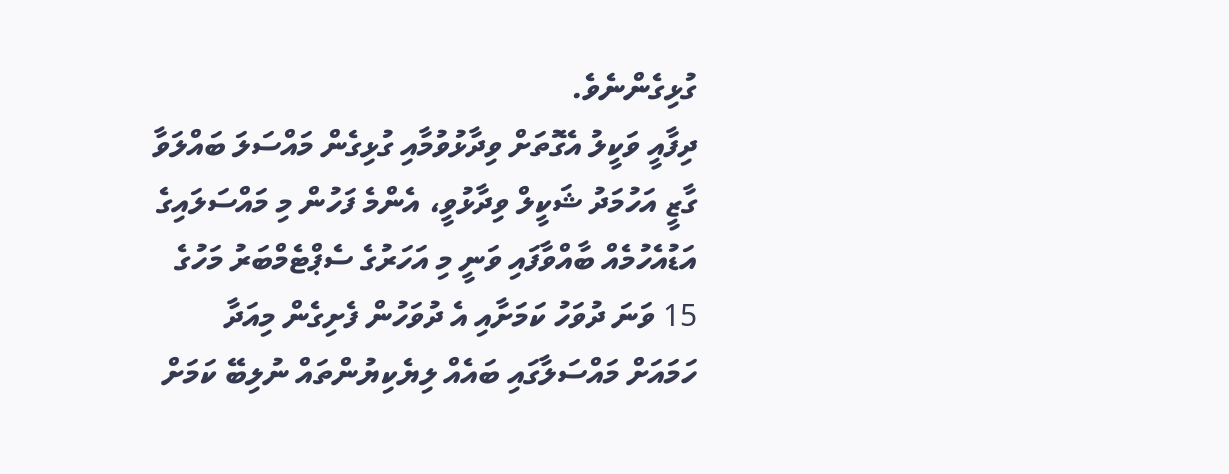ގުޅިގެންނެވެ.
ދިފާއީ ވަކީލު އެގޮތަށް ވިދާޅުވުމާއި ގުޅިގެން މައްސަލަ ބައްލަވާ ގާޒީ އަހުމަދު ޝަކީލް ވިދާޅުވީ، އެންމެ ފަހުން މި މައްސަލައިގެ އަޑުއެހުމެއް ބާއްވާފައި ވަނީ މި އަހަރުގެ ސެޕްޓެމްބަރު މަހުގެ 15 ވަނަ ދުވަހު ކަމަށާއި އެ ދުވަހުން ފެށިގެން މިއަދާ ހަމައަށް މައްސަލާގައި ބައެއް ލިޔެކިޔުންތައް ނުލިބޭ ކަމަށް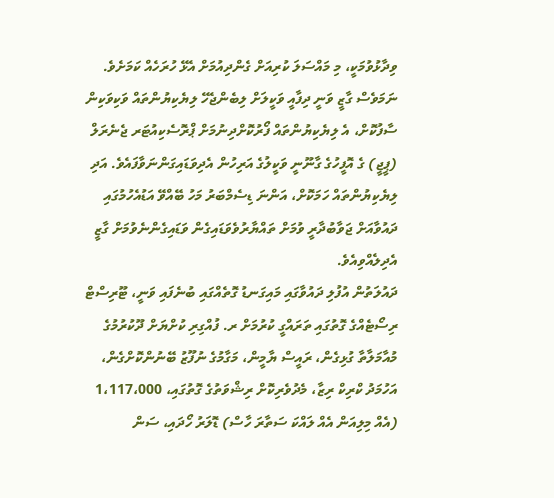ވިދާޅުވުމަކީ، މި މައްސަލަ ކުރިއަށް ގެންދިއުމަށް އެޅޭ ހުރަހެއް ކަމަށެވެ.
ނަމަވެސް ގާޒީ ވަނީ ދިފާއީ ވަކީލަށް ލިބެންޖެހޭ ލިޔެކިޔުންތައް ވަކިވަކިން ސާފުކޮށް، އެ ލިޔެކިޔުންތައް ފޯރުކޮށްދިނުމަށް ޕްރޮސެކިއުޓަރ ޖެނެރަލް (ޕީޖީ) ގެ އޮފީހުގެ ގާނޫނީ ވަކީލުގެ އަރިހުން އެދިވަޑައިގަންނަވާފައެވެ. އަދި ލިޔެކިޔުންތައް ހަމަކޮށް، އަންނަ ޑިސެމްބަރު މަހު ބޭއްވޭ އަޑުއެހުމުގައި ދައުވާއަށް ޖަވާބުދާރީ ވުމަށް ތައްޔާރުވެވަޑައިގެން ވަޑައިގެންނެވުމަށް ގާޒީ އެދިލެއްވިއެވެ.
ދައުލަތުން އުފުލި ދައުވާގައި މައިގަނޑު ގޮތެއްގައި ބުނެފައި ވަނީ، ޓޫރިސްޓް ރިސޯޓެއްގެ ގޮތުގައި ތަރައްގީ ކުރުމަށް ރ. ފުއްގިރި ކުށްޔަށް ދޫކުރުމުގެ މުއާމަލާތާ ގުޅިގެން، ރައީސް ޔާމީން، މަގާމުގެ ނުފޫޒު ބޭނުންކޮށްގެން، އަހުމަދު ކްރިކް ރިޒާ، މެދުވެރިކޮށް ރިޝްވަތުގެ ގޮތުގައި، 1،117،000 (އެއް މިލިއަން އެއް ލައްކަ ސަތާރަ ހާސް) ޑޮލަރު ހޯދައި، ސަން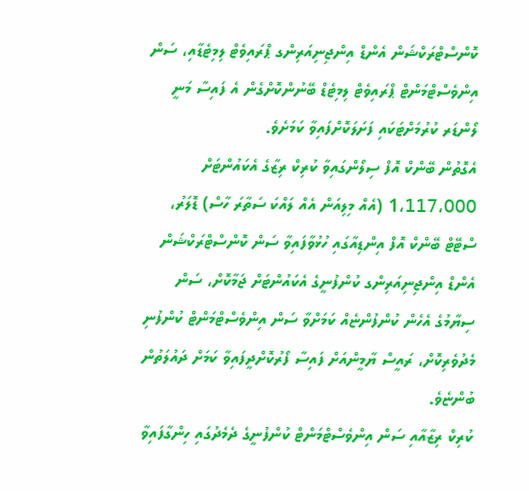ކޮންސްޓްރަކްޝަން އެންޑް އިންޖިނިއަރިންގ ޕްރައިވެޓް ލިމިޓެޑާއި، ސަން އިންވެސްޓްމަންޓް ޕްރައިވެޓް ލިމިޓެޑް ބޭނުންކޮށްގެން އެ ފައިސާ މަނީ ލޯންޑަރ ކުރުމަށްޓަކައި ފަށަލަކޮށްފައިވާ ކަމަށެވެ.
އެގޮތުން ބޭންކް އޮފް ސިލޯންގައިވާ ކުރިކް ރިޒާގެ އެކައުންޓަށް 1،117،000 (އެއް މިލިއަން އެއް ލައްކަ ސަތާރަ ހާސް) ޑޮލަރު، ސްޓޭޓް ބޭންކް އޮފް އިންޑިއާގައި ހުޅުވާފައިވާ ސަން ކޮންސްޓްރަކްޝަން އެންޑް އިންޖިނިއަރިންގ ކުންފުނީގެ އެކައުންޓަށް ޖަމާކޮށް، ސަން ސިޔާމުގެ އެހެން ކުންފުންޏެއް ކަމަށްވާ ސަން އިންވެސްޓްމަންޓް ކުންފުނި މެދުވެރިކޮށް، ރައީސް ޔާމީންއަށް ފައިސާ ފޯރުކޮށްދީފައިވާ ކަމަށް ދައުލަތުން ބުންޏެވެ.
ކުރިކް ރިޒާއާއި ސަން އިންވެސްޓްމަންޓް ކުންފުނީގެ ދެމެދުގައި ހިންގާފައިވާ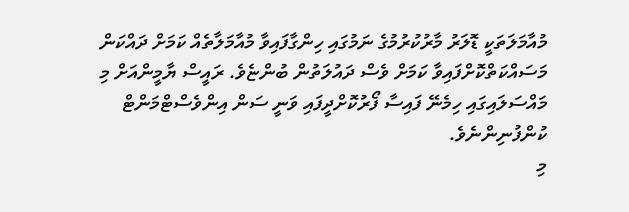މުއާމަލަތަކީ ޑޮލަރު މާރުކުރުމުގެ ނަމުގައި ހިންގާފައިވާ މުއާމަލާތެއް ކަމަށް ދައްކަން މަސައްކަތްކޮށްފައިވާ ކަމަށް ވެސް ދައުލަތުން ބުންޏެވެ. ރައީސް ޔާމީންއަށް މި މައްސަލައިގައި ހިމެނޭ ފައިސާ ފޯރުކޮށްދީފައި ވަނީ ސަން އިންވެސްޓްމަންޓް ކުންފުނިންނެވެ.
މި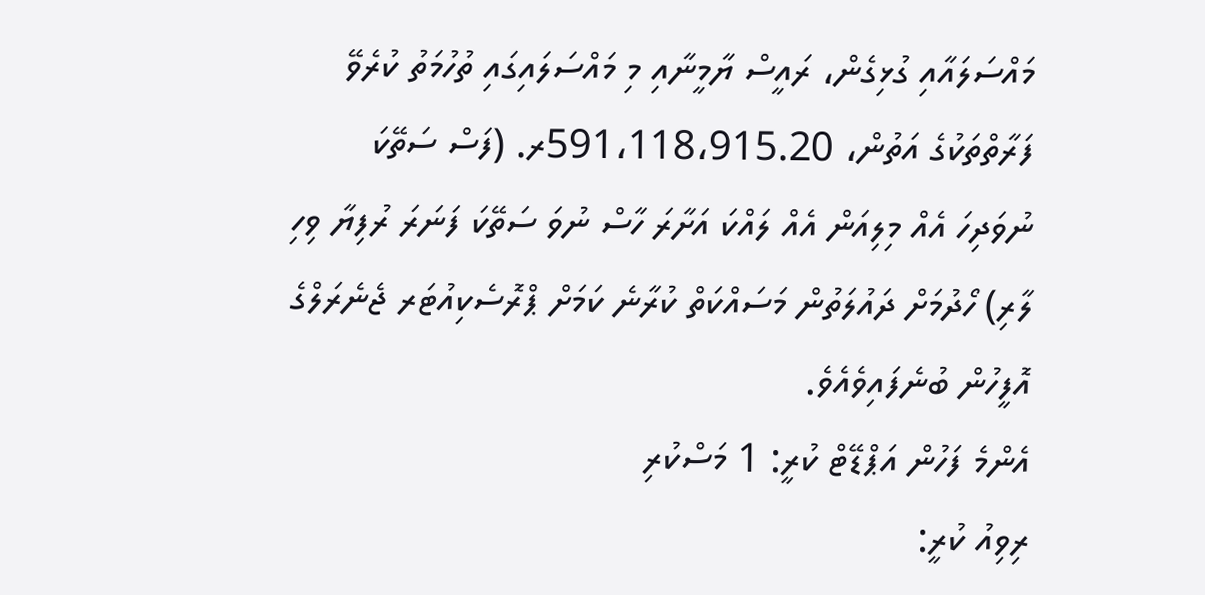މައްސަލައާއި ގުޅިގެން، ރައީސް ޔާމީނާއި މި މައްސަލައިގައި ތުހުމަތު ކުރެވޭ ފަރާތްތަކުގެ އަތުން، 591،118،915.20ރ. (ފަސް ސަތޭކަ ނުވަދިހަ އެއް މިލިއަން އެއް ލައްކަ އަށާރަ ހާސް ނުވަ ސަތޭކަ ފަނަރަ ރުފިޔާ ވިހި ލާރި) ހޯދުމަށް ދައުލަތުން މަސައްކަތް ކުރާނެ ކަމަށް ޕްރޮސެކިއުޓަރ ޖެނެރަލްގެ އޮފީހުން ބުނެފައިވެއެވެ.
އެންމެ ފަހުން އަޕްޑޭޓް ކުރީ: 1 މަސްކުރި
ރިވިއު ކުރީ: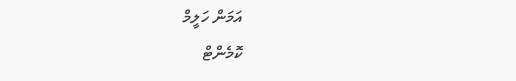އަމަން ހަލީމް
ކޮމެންޓް